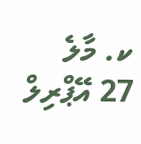ކ. މާލެ
27 އޭޕްރިލް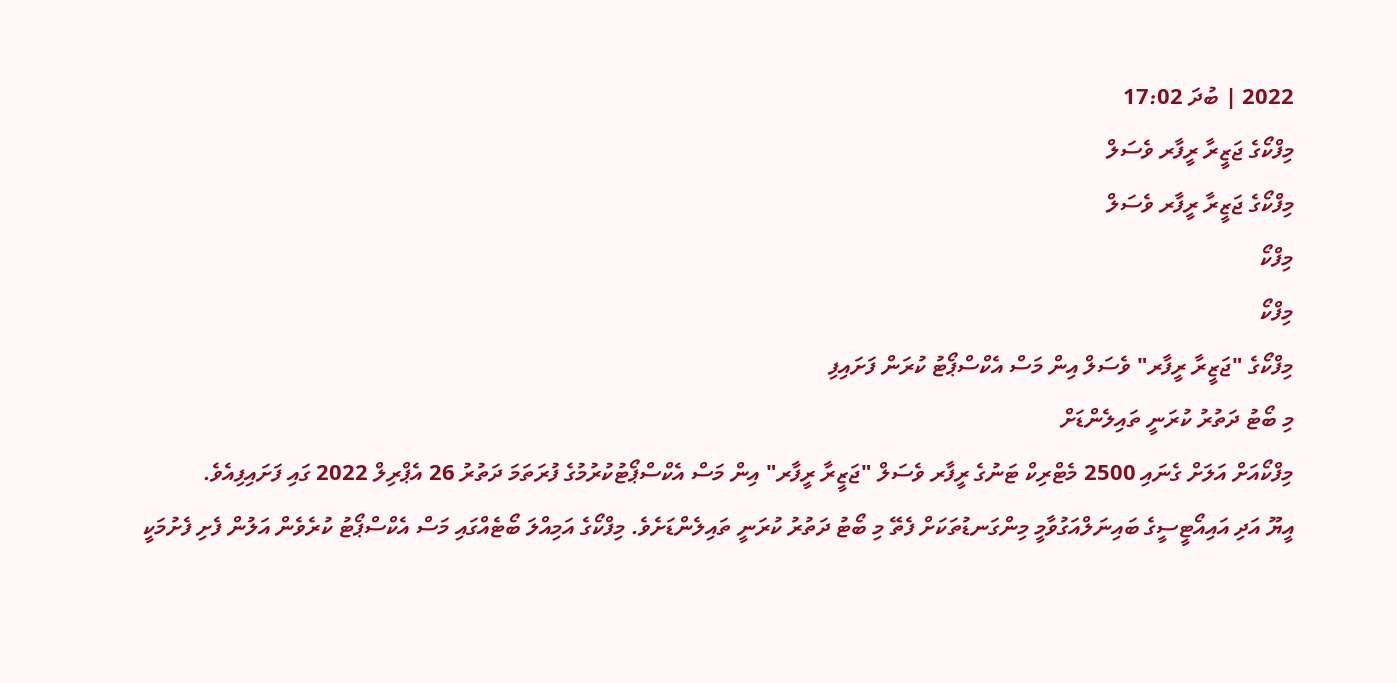2022 | ބުދަ 17:02
މިފްކޯގެ ޖަޒީރާ ރީފާރ ވެސަލް
މިފްކޯގެ ޖަޒީރާ ރީފާރ ވެސަލް
މިފްކޯ
މިފްކޯ
މިފްކޯގެ "ޖަޒީރާ ރީފާރ" ވެސަލް އިން މަސް އެކްސްޕޯޓު ކުރަން ފަށައިފި
މި ބޯޓު ދަތުރު ކުރަނީ ތައިލެންޑަށް
މިފްކޯއަށް އަލަށް ގެނައި 2500 މެޓްރިކް ޓަނުގެ ރީފާރ ވެސަލް "ޖަޒީރާ ރީފާރ" އިން މަސް އެކްސްޕޯޓުކުރުމުގެ ފުރަތަމަ ދަތުރު 26 އެޕްރިލް 2022 ގައި ފަށައިފިއެވެ.
އީޔޫ އަދި އައިއޯޓީސީގެ ބައިނަލްއަގުވާމީ މިންގަނޑުތަކަށް ފެތޭ މި ބޯޓު ދަތުރު ކުރަނީ ތައިލެންޑަށެވެ. މިފްކޯގެ އަމިއްލަ ބޯޓެއްގައި މަސް އެކްސްޕޯޓު ކުރެވެން އަލުން ފެށި ފެށުމަކީ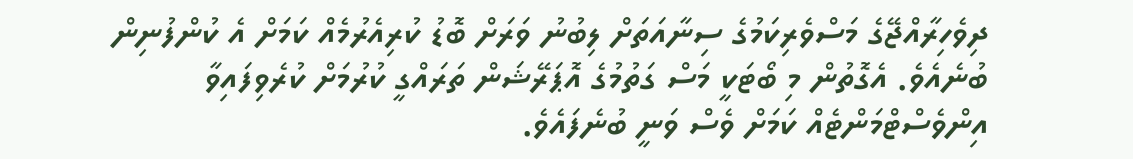ދިވެހިރާއްޖޭގެ މަސްވެރިކަމުގެ ސިނާއަތަށް ލިބުނު ވަރަށް ބޮޑު ކުރިއެރުމެއް ކަމަށް އެ ކުންފުނިން ބުނެއެވެ. އެގޮތުން މި ބޯޓަކީ މަސް ގަތުމުގެ އޮޕަރޭޝަން ތަރައްގީ ކުރުމަށް ކުރެވިފައިވާ އިންވެސްޓްމަންޓެއް ކަމަށް ވެސް ވަނީ ބުނެފައެވެ.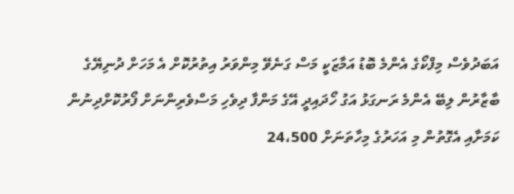އަބަދުވެސް މިފްކޯގެ އެންމެ ބޮޑު އަމާޒަކީ މަސް ގަނެވޭ މިންވަރު އިތުރުކޮށް އެ މަހަށް ދުނިޔޭގެ ބާޒާރުން ލިބޭ އެންމެ ރަނގަޅު އަގު ހޯދައިދީ އޭގެ މަންފާ ދިވެހި މަސްވެރިންނަށް ފޯރުކޮށްދިނުން ކަމަށާއި އެގޮތުން މި އަހަރުގެ މިހާތަނަށް 24،500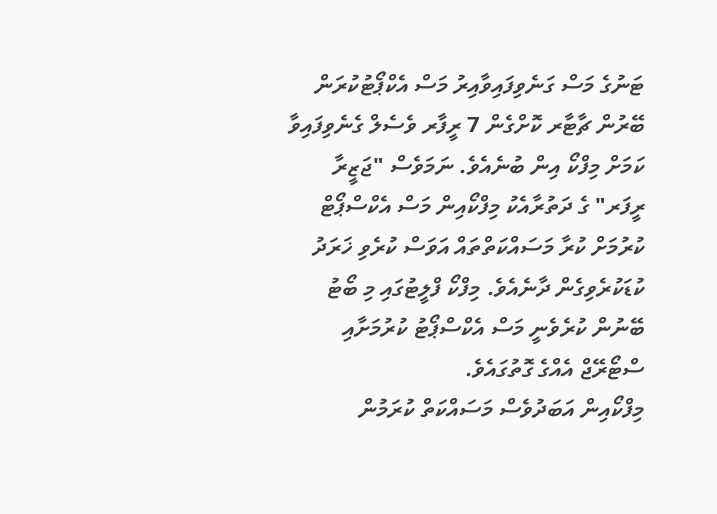ޓަނުގެ މަސް ގަނެވިފައިވާއިރު މަސް އެކްޕޯޓުކުރަން ބޭރުން ޗާޓާރ ކޮށްގެން 7 ރީފާރ ވެސެލް ގެނެވިފައިވާ ކަމަށް މިފްކޯ އިން ބުނެއެވެ. ނަމަވެސް "ޖަޒީރާ ރީފަރ" ގެ ދަތުރާއެކު މިފްކޯއިން މަސް އެކްސްޕޯޓް ކުރުމަށް ކުރާ މަސައްކަތްތައް އަވަސް ކުރެވި ޚަރަދު ކުޑަކުރެވިގެން ދާނެއެވެ. މިފްކޯ ފްލީޓުގައި މި ބޯޓު ބޭނުން ކުރެވެނީ މަސް އެކްސްޕޯޓު ކުރުމަށާއި ސްޓޯރޭޖް އެއްގެ ގޮތުގައެވެ.
މިފްކޯއިން އަބަދުވެސް މަސައްކަތް ކުރަމުން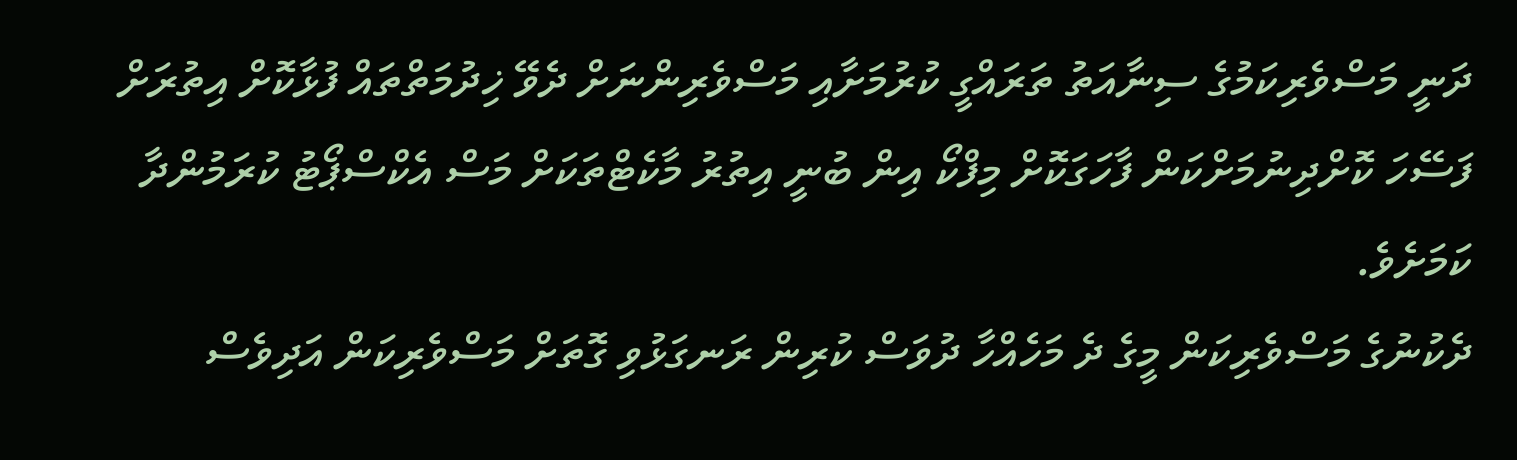ދަނީ މަސްވެރިކަމުގެ ސިނާއަތު ތަރައްގީ ކުރުމަށާއި މަސްވެރިންނަށް ދެވޭ ޚިދުމަތްތައް ފުޅާކޮށް އިތުރަށް ފަސޭހަ ކޮށްދިނުމަށްކަން ފާހަގަކޮށް މިފްކޯ އިން ބުނީ އިތުރު މާކެޓްތަކަށް މަސް އެކްސްޕޯޓު ކުރަމުންދާ ކަމަށެވެ.
ދެކުނުގެ މަސްވެރިކަން މީގެ ދެ މަހެއްހާ ދުވަސް ކުރިން ރަނގަޅުވި ގޮތަށް މަސްވެރިކަން އަދިވެސް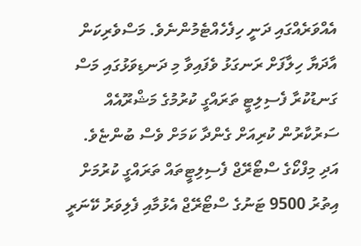އެއްވަރެއްގައި ދަނީ ހިފެހެއްޓެމުންނެވެ. މަސްވެރިކަން އާދަޔާ ހިލާފަށް ރަނގަޅު ވެފައިވާ މި ދަނޑިވަޅުގައި މަސް ގަނޑުކުރާ ފެސިލިޓީ ތަރައްގީ ކުރުމުގެ މަޝްރޫއެއް ސަރުކާރުން ކުރިއަށް ގެންދާ ކަމަށް ވެސް ބުންޏެވެ.
އަދި މިފްކޯގެ ސްޓޯރޭޖް ފެސިލިޓީތައް ތަރައްގީ ކުރުމަށް އިތުރު 9500 ޓަނުގެ ސްޓޯރޭޖް އެޅުމާއި ފެލިވަރު ކޭނަރީ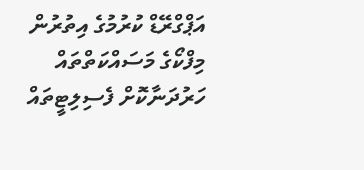އަޕްގްރޭޑް ކުރުމުގެ އިތުރުން މިފްކޯގެ މަސައްކަތްތައް ހަރުދަނާކޮށް ފެސިލިޓީތައް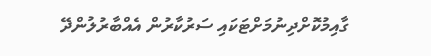ގާއިމުކޮށްދިނުމަށްޓަކައި ސަރުކާރުން އެއްބާރުލުންދޭ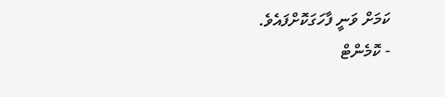ކަމަށް ވަނީ ފާހަގަކޮށްފައެވެ.
- ކޮމެންޓް